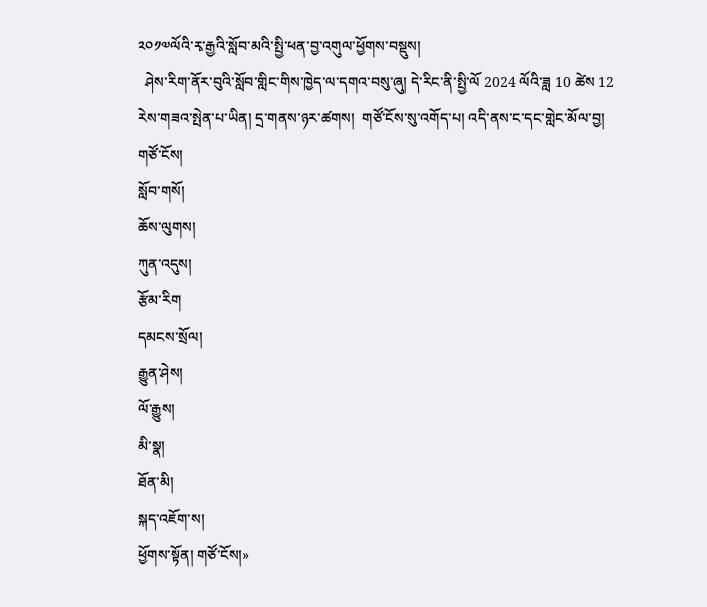༢༠༡༧ལོའི་རྭ་རྒྱའི་སློབ་མའི་སྤྱི་ཕན་བྱ་འགུལ་ཕྱོགས་བསྡུས།
  ཤེས་རིག་ནོར་བུའི་སློབ་གླིང་གིས་ཁྱེད་ལ་དགའ་བསུ་ཞུ། དེ་རིང་ནི་སྤྱི་ལོ 2024 ལོའི་ཟླ 10 ཚེས 12 རེས་གཟའ་སྤེན་པ་ཡིན། དྲ་གནས་ཉར་ཚགས།  གཙོ་ངོས་སུ་འགོད་པ། འདི་ནས་ང་དང་གླེང་མོལ་བྱ།
གཙོ་ངོས།
སློབ་གསོ།
ཆོས་ལུགས།
ཀུན་འདུས།
རྩོམ་རིག
དམངས་སྲོལ།
རྒྱུན་ཤེས།
ལོ་རྒྱུས།
མི་སྣ།
ཐོན་མི།
སྐད་འཇོག་ས།
ཕྱོགས་སྟོན། གཙོ་ངོས།»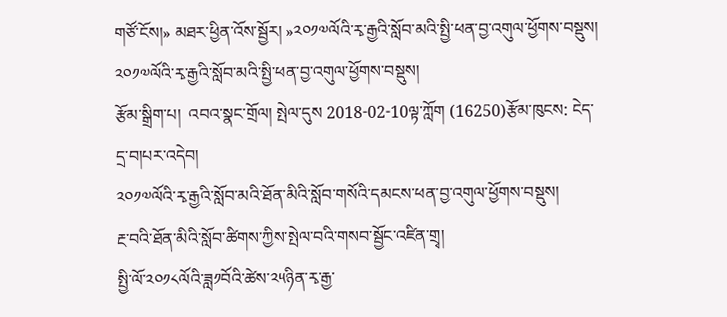གཙོ་ངོས།» མཐར་ཕྱིན་འོས་སྦྱོར། »༢༠༡༧ལོའི་རྭ་རྒྱའི་སློབ་མའི་སྤྱི་ཕན་བྱ་འགུལ་ཕྱོགས་བསྡུས།
༢༠༡༧ལོའི་རྭ་རྒྱའི་སློབ་མའི་སྤྱི་ཕན་བྱ་འགུལ་ཕྱོགས་བསྡུས།
རྩོམ་སྒྲིག་པ།  འབའ་སྣང་གྲོལ། སྤེལ་དུས 2018-02-10ལྟ་ཀློག (16250)རྩོམ་ཁུངས: ངེད་དྲ་བ།པར་འདེབ།
༢༠༡༧ལོའི་རྭ་རྒྱའི་སློབ་མའི་ཐོན་མིའི་སློབ་གསོའི་དམངས་ཕན་བྱ་འགུལ་ཕྱོགས་བསྡུས།
རྔ་བའི་ཐོན་མིའི་སློབ་ཚིགས་ཀྱིས་སྤེལ་བའི་གསབ་སྦྱོང་འཛིན་གྲྭ།
སྤྱི་ལོ་༢༠༡༨ལོའི་ཟླ༡བོའི་ཚེས་༢༥ཉིན་རྭ་རྒྱ་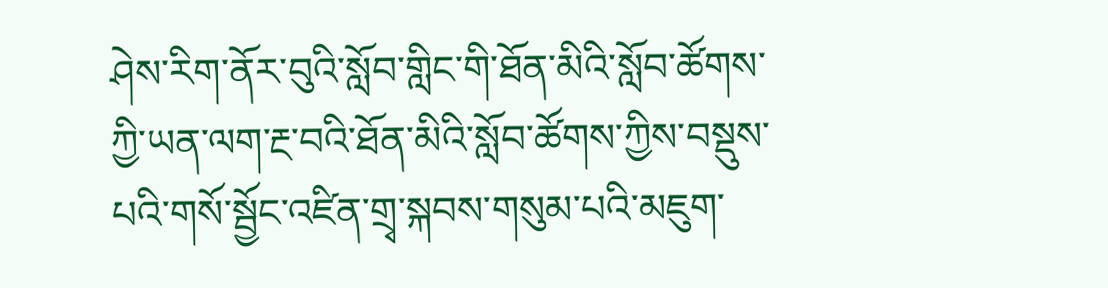ཤེས་རིག་ནོར་བུའི་སློབ་གླིང་གི་ཐོན་མིའི་སློབ་ཚོགས་ཀྱི་ཡན་ལག་རྔ་བའི་ཐོན་མིའི་སློབ་ཚོགས་ཀྱིས་བསྡུས་པའི་གསོ་སྦྱོང་འཛིན་གྲྭ་སྐབས་གསུམ་པའི་མཇུག་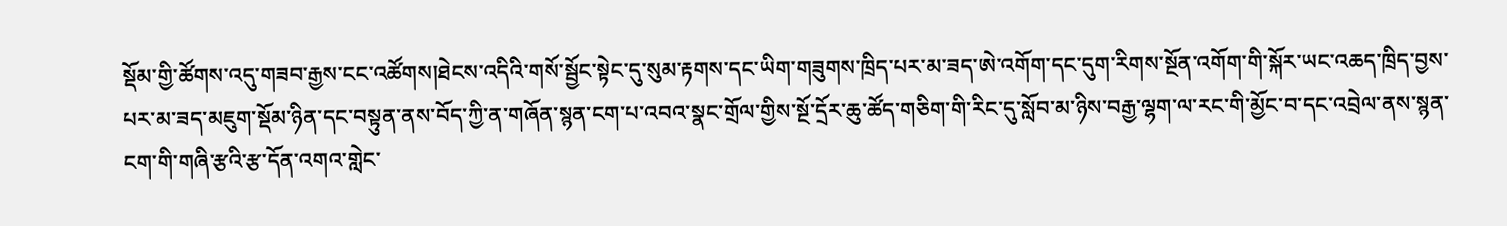སྡོམ་གྱི་ཚོགས་འདུ་གཟབ་རྒྱས་ངང་འཚོགས།ཐེངས་འདིའི་གསོ་སྦྱོང་སྟེང་དུ་སུམ་རྟགས་དང་ཡིག་གཟུགས་ཁྲིད་པར་མ་ཟད་ཨེ་འགོག་དང་དུག་རིགས་སྔོན་འགོག་གི་སྐོར་ཡང་འཆད་ཁྲིད་བྱས་པར་མ་ཟད་མཇུག་སྡོམ་ཉིན་དང་བསྟུན་ནས་བོད་ཀྱི་ན་གཞོན་སྙན་ངག་པ་འབའ་སྣང་གྲོལ་གྱིས་སྔོ་དྲོར་ཆུ་ཚོད་གཅིག་གི་རིང་དུ་སློབ་མ་ཉིས་བརྒྱ་ལྷག་ལ་རང་གི་མྱོང་བ་དང་འབྲེལ་ནས་སྙན་ངག་གི་གཞི་རྩའི་རྩ་དོན་འགའ་གླེང་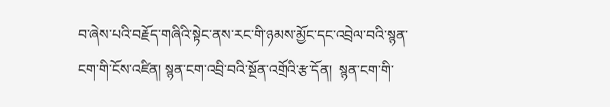བ་ཞེས་པའི་བརྗོད་གཞིའི་སྟེང་ནས་རང་གི་ཉམས་མྱོང་དང་འབྲེལ་བའི་སྙན་ངག་གི་ངོས་འཛིན། སྙན་ངག་འབྲི་བའི་སྔོན་འགྲོའི་རྩ་དོན།  སྙན་ངག་གི་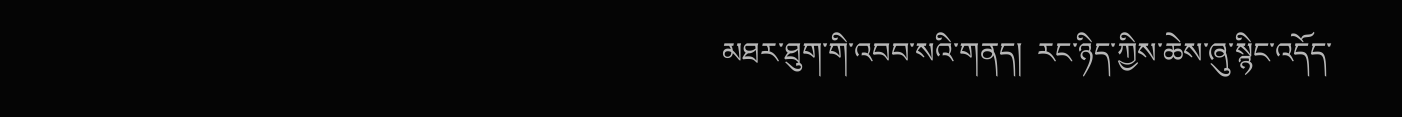མཐར་ཐུག་གི་འབབ་སའི་གནད།  རང་ཉིད་ཀྱིས་ཆེས་ཞུ་སྙིང་འདོད་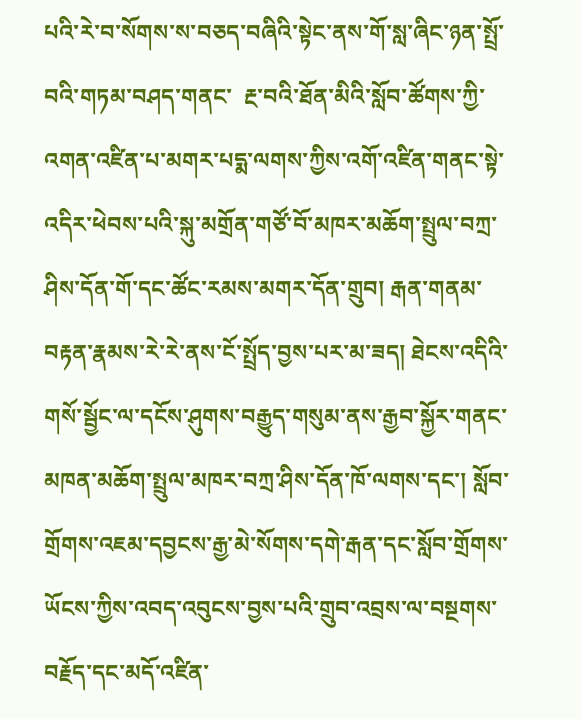པའི་རེ་བ་སོགས་ས་བཅད་བཞིའི་སྟེང་ནས་གོ་སླ་ཞིང་ཉན་སྤྲོ་བའི་གཏམ་བཤད་གནང་  རྔ་བའི་ཐོན་མིའི་སློབ་ཚོགས་ཀྱི་འགན་འཛིན་པ་མགར་པདྨ་ལགས་ཀྱིས་འགོ་འཛིན་གནང་སྟེ་འདིར་ཕེབས་པའི་སྐུ་མགྲོན་གཙོ་བོ་མཁར་མཆོག་སྤྲུལ་བཀྲ་ཤིས་དོན་གོ་དང་ཚོང་རམས་མགར་དོན་གྲུབ། རྒན་གནམ་བརྟན་རྣམས་རེ་རེ་ནས་ངོ་སྤྲོད་བྱས་པར་མ་ཟད། ཐེངས་འདིའི་གསོ་སྦྱོང་ལ་དངོས་ཤུགས་བརྒྱུད་གསུམ་ནས་རྒྱབ་སྐྱོར་གནང་མཁན་མཆོག་སྤྲུལ་མཁར་བཀྲ་ཤིས་དོན་ཁོ་ལགས་དང་། སློབ་གྲོགས་འཇམ་དབྱངས་རྒྱ་མེ་སོགས་དགེ་རྒན་དང་སློབ་གྲོགས་ཡོངས་ཀྱིས་འབད་འབུངས་བྱས་པའི་གྲུབ་འབྲས་ལ་བསྔགས་བརྗོད་དང་མདོ་འཛིན་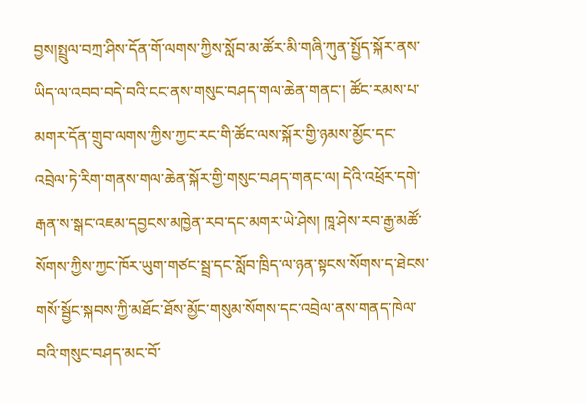བྱས།སྤྲུལ་བཀྲ་ཤིས་དོན་གོ་ལགས་ཀྱིས་སློབ་མ་ཚོར་མི་གཞི་ཀུན་སྤྱོད་སྐོར་ནས་ཡིད་ལ་འབབ་བདེ་བའི་ངང་ནས་གསུང་བཤད་གལ་ཆེན་གནང་། ཚོང་རམས་པ་མགར་དོན་གྲུབ་ལགས་ཀྱིས་ཀྱང་རང་གི་ཚོང་ལས་སྐོར་གྱི་ཉམས་མྱོང་དང་འབྲེལ་ཏེ་རིག་གནས་གལ་ཆེན་སྐོར་གྱི་གསུང་བཤད་གནང་ལ། དེའི་འཕྲོར་དགེ་རྒན་ས་སྒང་འཇམ་དབྱངས་མཁྱེན་རབ་དང་མགར་ཡེ་ཤེས། ཁཱ་ཤེས་རབ་རྒྱ་མཚོ་སོགས་ཀྱིས་ཀྱང་ཁོར་ཡུག་གཙང་སྦྲ་དང་སློབ་ཁྲིད་ལ་ཉན་སྟངས་སོགས་ད་ཐེངས་གསོ་སྦྱོང་སྐབས་ཀྱི་མཐོང་ཐོས་མྱོང་གསུམ་སོགས་དང་འབྲེལ་ནས་གནད་ཁེལ་བའི་གསུང་བཤད་མང་བོ་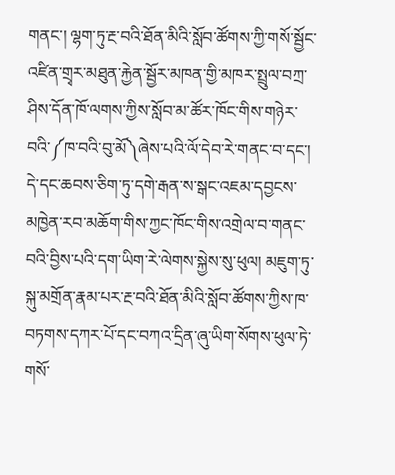གནང་། ལྷག་ཏུ་རྔ་བའི་ཐོན་མིའི་སློབ་ཚོགས་ཀྱི་གསོ་སྦྱོང་འཛིན་གྲྭར་མཐུན་རྐྱེན་སྦྱོར་མཁན་གྱི་མཁར་སྤྲུལ་བཀྲ་ཤིས་དོན་ཁོ་ལགས་ཀྱིས་སློབ་མ་ཚོར་ཁོང་གིས་གཉེར་བའི་༼ཁ་བའི་བུ་མོ༽ཞེས་པའི་ལོ་དེབ་རེ་གནང་བ་དང་།    དེ་དང་ཆབས་ཅིག་ཏུ་དགེ་རྒན་ས་སྒང་འཇམ་དབྱངས་མཁྱེན་རབ་མཆོག་གིས་ཀྱང་ཁོང་གིས་འགྲེལ་བ་གནང་བའི་བྱིས་པའི་དག་ཡིག་རེ་ལེགས་སྐྱེས་སུ་ཕུལ། མཇུག་ཏུ་སྐུ་མགྲོན་རྣམ་པར་རྔ་བའི་ཐོན་མིའི་སློབ་ཚོགས་ཀྱིས་ཁ་བཏགས་དཀར་པོ་དང་བཀའ་དྲིན་ཞུ་ཡིག་སོགས་ཕུལ་ཏེ་གསོ་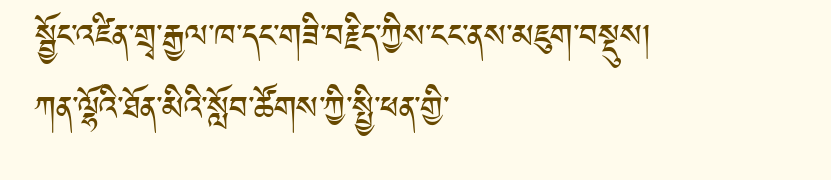སྦྱོང་འཛིན་གྲྭ་རྒྱལ་ཁ་དང་གཟི་བརྗིད་ཀྱིས་ངང་ནས་མཇུག་བསྡུས།
ཀན་ལྷོའི་ཐོན་མིའི་སློབ་ཚོགས་ཀྱི་སྤྱི་ཕན་གྱི་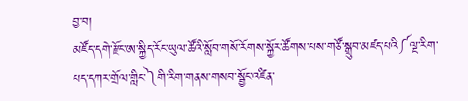བྱ་བ།
མཛོད་དགེ་རྫོང་ཨ་སྐྱིད་རོང་ཡུལ་ཚོའི་སློབ་གསོ་རོགས་སྐྱོར་ཚོགས་པས་གཙོ་སྒྲུབ་མཛད་པའི༼ལྔ་རིག་པད་དཀར་གྲོལ་གླིང་༽གི་རིག་གནས་གསབ་སྦྱོང་འཛིན་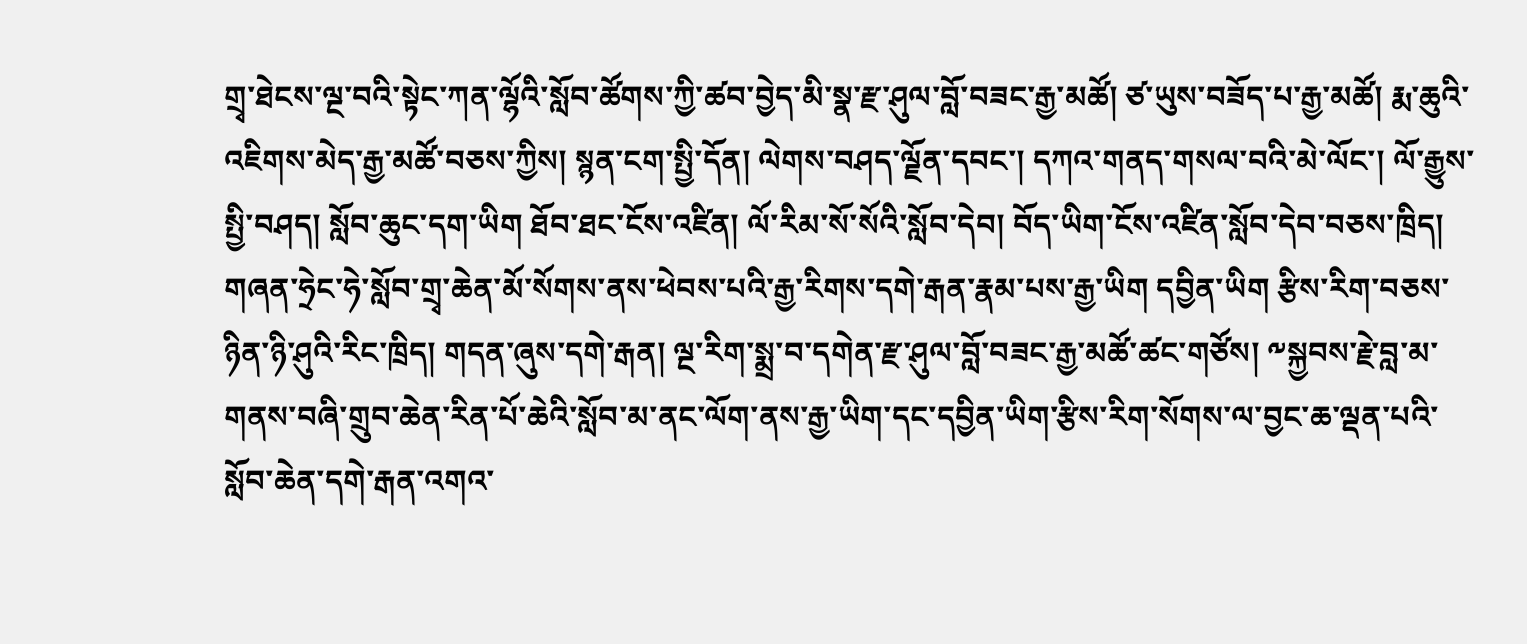གྲྭ་ཐེངས་ལྔ་བའི་སྟེང་ཀན་ལྷོའི་སློབ་ཚོགས་ཀྱི་ཚབ་བྱེད་མི་སྣ་རྫ་ཤུལ་བློ་བཟང་རྒྱ་མཚོ། ཙ་ཡུས་བཟོད་པ་རྒྱ་མཚོ། རྨ་ཆུའི་འཇིགས་མེད་རྒྱ་མཚོ་བཅས་ཀྱིས། སྙན་ངག་སྤྱི་དོན། ལེགས་བཤད་ལྗོན་དབང་། དཀའ་གནད་གསལ་བའི་མེ་ལོང་། ལོ་རྒྱུས་སྤྱི་བཤད། སློབ་ཆུང་དག་ཡིག ཐོབ་ཐང་ངོས་འཛིན། ལོ་རིམ་སོ་སོའི་སློབ་དེབ། བོད་ཡིག་ངོས་འཛིན་སློབ་དེབ་བཅས་ཁྲིད། གཞན་ཧྲེང་ཧེ་སློབ་གྲྭ་ཆེན་མོ་སོགས་ནས་ཕེབས་པའི་རྒྱ་རིགས་དགེ་རྒན་རྣམ་པས་རྒྱ་ཡིག དབྱིན་ཡིག རྩིས་རིག་བཅས་ཉིན་ཉི་ཤུའི་རིང་ཁྲིད། གདན་ཞུས་དགེ་རྒན། ལྔ་རིག་སྨྲ་བ་དགེན་རྫ་ཤུལ་བློ་བཟང་རྒྱ་མཚོ་ཚང་གཙོས། ༸སྐྱབས་རྗེ་བླ་མ་གནས་བཞི་གྲུབ་ཆེན་རིན་པོ་ཆེའི་སློབ་མ་ནང་ལོག་ནས་རྒྱ་ཡིག་དང་དབྱིན་ཡིག་རྩིས་རིག་སོགས་ལ་བྱང་ཆ་ལྡན་པའི་སློབ་ཆེན་དགེ་རྒན་འགའ་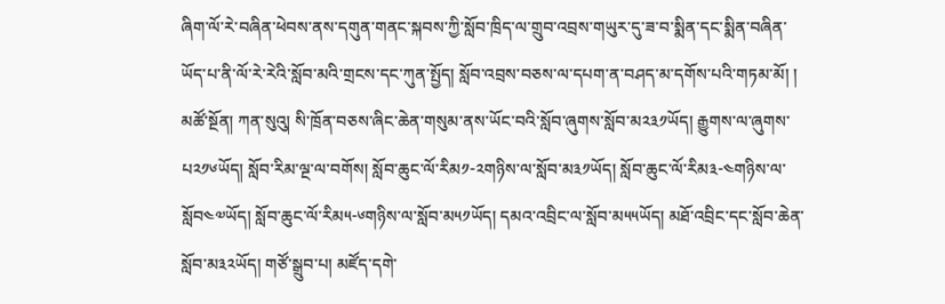ཞིག་ལོ་རེ་བཞིན་ཕེབས་ནས་དགུན་གནང་སྐབས་ཀྱི་སློབ་ཁྲིད་ལ་གྲུབ་འབྲས་གཡུར་དུ་ཟ་བ་སྨིན་དང་སྨིན་བཞིན་ཡོད་པ་ནི་ལོ་རེ་རེའི་སློབ་མའི་གྲངས་དང་ཀུན་སྤྱོད། སློབ་འབྲས་བཅས་ལ་དཔག་ན་བཤད་མ་དགོས་པའི་གཏམ་མོ། ། མཚོ་སྔོན། ཀན་སུའུ། སི་ཁྲོན་བཅས་ཞིང་ཆེན་གསུམ་ནས་ཡོང་བའི་སློབ་ཞུགས་སློབ་མ༢༣༡ཡོད། རྒྱུགས་ལ་ཞུགས་པ༢༡༦ཡོད། སློབ་རིམ་ལྔ་ལ་བགོས། སློབ་ཆུང་ལོ་རིམ༡-༢གཉིས་ལ་སློབ་མ༣༡ཡོད། སློབ་ཆུང་ལོ་རིམ༣-༤གཉིས་ལ་སློབ༤༧ཡོད། སློབ་ཆུང་ལོ་རིམ༥-༦གཉིས་ལ་སློབ་མ༥༡ཡོད། དམའ་འབྲིང་ལ་སློབ་མ༥༥ཡོད། མཐོ་འབྲིང་དང་སློབ་ཆེན་སློབ་མ༣༢ཡོད། གཙོ་སྒྲུབ་པ། མཛོད་དགེ་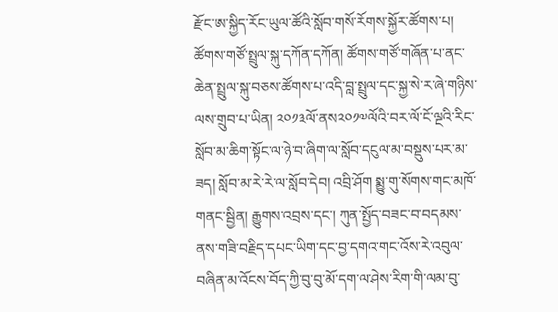རྫོང་ཨ་སྐྱིད་རོང་ཡུལ་ཚོའི་སློབ་གསོ་རོགས་སྐྱོར་ཚོགས་པ། ཚོགས་གཙོ་སྤྲུལ་སྐུ་དཀོན་དཀོན། ཚོགས་གཙོ་གཞོན་པ་ནང་ཆེན་སྤྲུལ་སྐུ་བཅས་ཚོགས་པ་འདི་བླ་སྤྲུལ་དང་སྐྱ་སེ་ར་ཞེ་གཉིས་ལས་གྲུབ་པ་ཡིན། ༢༠༡༣ལོ་ནས༢༠༡༧ལོའི་བར་ལོ་ངོ་ལྔའི་རིང་སློབ་མ་ཆིག་སྟོང་ལ་ཉེ་བ་ཞིག་ལ་སློབ་དངུལ་མ་བསྡུས་པར་མ་ཟད། སློབ་མ་རེ་རེ་ལ་སློབ་དེབ། འབྲི་ཤོག སྨྱུ་གུ་སོགས་གང་མཁོ་གནང་སྦྱིན། རྒྱུགས་འབྲས་དང་། ཀུན་སྤྱོད་བཟང་བ་བདམས་ནས་གཟི་བརྗིད་དཔང་ཡིག་དང་བྱ་དགའ་གང་འོས་རེ་འབུལ་བཞིན་མ་འོངས་བོད་ཀྱི་བུ་བུ་མོ་དག་ལ་ཤེས་རིག་གི་ལམ་བུ་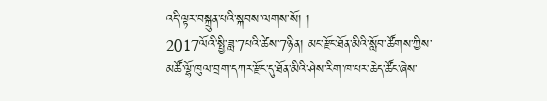འདི་ལྟར་བསྐྲུན་པའི་སྐབས་ལགས་སོ། །
2017ལོའི་སྤྱི་ཟླ་7པའི་ཚེས་7ཉིན། མང་རྫོང་ཐོན་མིའི་སློབ་ཚོགས་ཀྱིས་མཚོ་ལྷོ་ཁུལ་བྲག་དཀར་རྫོང་དུ་ཐོན་མིའི་ཤེས་རིག་ཁ་པར་ཆེད་ཚོང་ཞེས་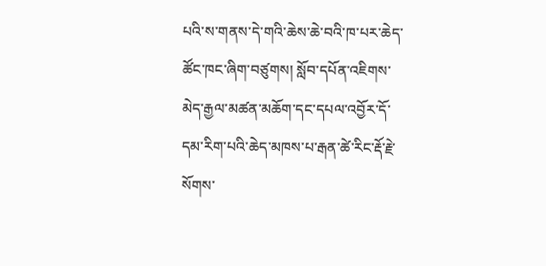པའི་ས་གནས་དེ་གའི་ཆེས་ཆེ་བའི་ཁ་པར་ཆེད་ཚོང་ཁང་ཞིག་བཙུགས། སློབ་དཔོན་འཇིགས་མེད་རྒྱལ་མཚན་མཆོག་དང་དཔལ་འབྱོར་དོ་དམ་རིག་པའི་ཆེད་མཁས་པ་རྒན་ཚེ་རིང་རྡོ་རྗེ་སོགས་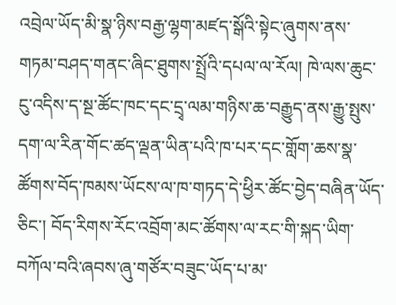འབྲེལ་ཡོད་མི་སྣ་ཉིས་བརྒྱ་ལྷག་མཛད་སྒོའི་སྟེང་ཞུགས་ནས་གཏམ་བཤད་གནང་ཞིང་ཐུགས་སྤྲོའི་དཔལ་ལ་རོལ། ཁེ་ལས་ཆུང་ངུ་འདིས་ད་སྔ་ཚོང་ཁང་དང་དྲྭ་ལམ་གཉིས་ཆ་བརྒྱུད་ནས་རྒྱུ་སྤུས་དག་ལ་རིན་གོང་ཚད་ལྡན་ཡིན་པའི་ཁ་པར་དང་གློག་ཆས་སྣ་ཚོགས་བོད་ཁམས་ཡོངས་ལ་ཁ་གཏད་དེ་ཕྱིར་ཚོང་བྱེད་བཞིན་ཡོད་ཅིང་། བོད་རིགས་རོང་འབྲོག་མང་ཚོགས་ལ་རང་གི་སྐད་ཡིག་བཀོལ་བའི་ཞབས་ཞུ་གཙོར་བཟུང་ཡོད་པ་མ་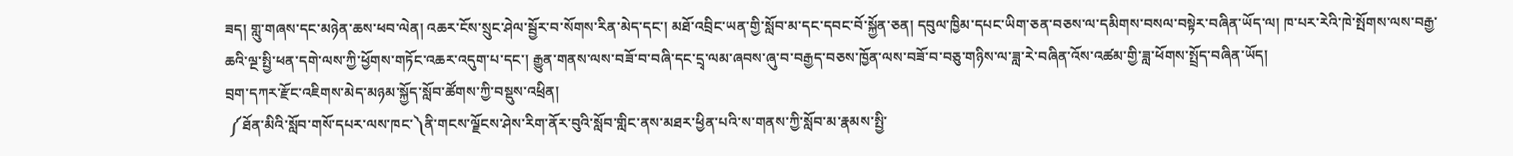ཟད། གླུ་གཞས་དང་མཉེན་ཆས་ཕབ་ལེན། འཆར་ངོས་སྲུང་ཤེལ་སྦྱོར་བ་སོགས་རིན་མེད་དང་། མཐོ་འབྲིང་ཡན་གྱི་སློབ་མ་དང་དབང་བོ་སྐྱོན་ཅན། དབུལ་ཁྱིམ་དཔང་ཡིག་ཅན་བཅས་ལ་དམིགས་བསལ་བསྟེར་བཞིན་ཡོད་ལ། ཁ་པར་རེའི་ཁེ་སྤོགས་ལས་བརྒྱ་ཆའི་ལྔ་སྤྱི་ཕན་དགེ་ལས་ཀྱི་ཕྱོགས་གཏོང་འཆར་འདུག་པ་དང་། རྒྱུན་གནས་ལས་བཟོ་བ་བཞི་དང་དྲྭ་ལམ་ཞབས་ཞུ་བ་བརྒྱད་བཅས་ཁྱོན་ལས་བཟོ་བ་བཅུ་གཉིས་ལ་ཟླ་རེ་བཞིན་འོས་འཚམ་གྱི་ཟླ་ཕོགས་སྤྲོད་བཞིན་ཡོད།
བྲག་དཀར་རྫོང་འཇིགས་མེད་མཉམ་སྐྱོད་སློབ་ཚོགས་ཀྱི་བསྡུས་འཕྲིན།
 ༼ཐོན་མིའི་སློབ་གསོ་དཔར་ལས་ཁང་༽ནི་གངས་ལྗོངས་ཤེས་རིག་ནོར་བུའི་སློབ་གླིང་ནས་མཐར་ཕྱིན་པའི་ས་གནས་ཀྱི་སློབ་མ་རྣམས་སྤྱི་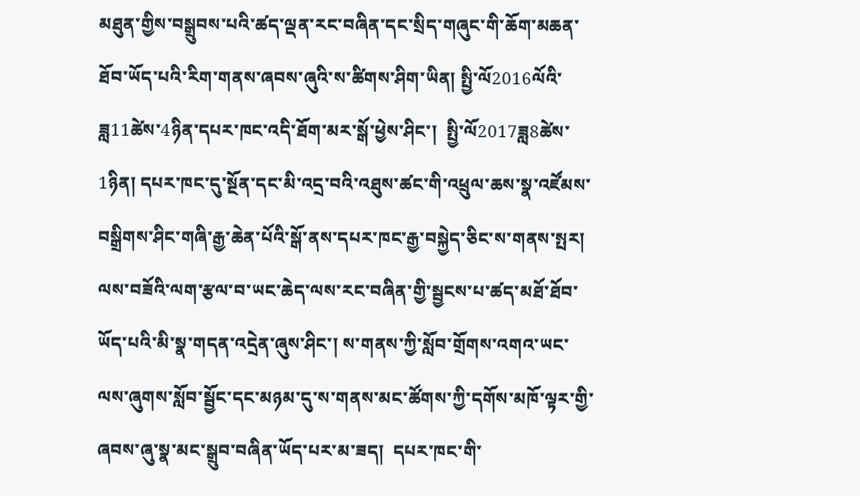མཐུན་གྱིས་བསྒྲུབས་པའི་ཚད་ལྡན་རང་བཞིན་དང་སྲིད་གཞུང་གི་ཆོག་མཆན་ཐོབ་ཡོད་པའི་རིག་གནས་ཞབས་ཞུའི་ས་ཚིགས་ཤིག་ཡིན། སྤྱི་ལོ2016ལོའི་ཟླ11ཚེས་4ཉིན་དཔར་ཁང་འདི་ཐོག་མར་སྒོ་ཕྱེས་ཤིང་།  སྤྱི་ལོ2017ཟླ8ཚེས་1ཉིན། དཔར་ཁང་དུ་སྔོན་དང་མི་འདྲ་བའི་འཐུས་ཚང་གི་འཕྲུལ་ཆས་སྣ་འཛོམས་བསྒྲིགས་ཤིང་གཞི་རྒྱ་ཆེན་པོའི་སྒོ་ནས་དཔར་ཁང་རྒྱ་བསྐྱེད་ཅིང་ས་གནས་སྤར།  ལས་བཟོའི་ལག་རྩལ་བ་ཡང་ཆེད་ལས་རང་བཞིན་གྱི་སྦྱངས་པ་ཚད་མཐོ་ཐོབ་ཡོད་པའི་མི་སྣ་གདན་འདྲེན་ཞུས་ཤིང་། ས་གནས་ཀྱི་སློབ་གྲོགས་འགའ་ཡང་ལས་ཞུགས་སློབ་སྦྱོང་དང་མཉམ་དུ་ས་གནས་མང་ཚོགས་ཀྱི་དགོས་མཁོ་ལྟར་གྱི་ཞབས་ཞུ་སྣ་མང་སྒྲུབ་བཞིན་ཡོད་པར་མ་ཟད།  དཔར་ཁང་གི་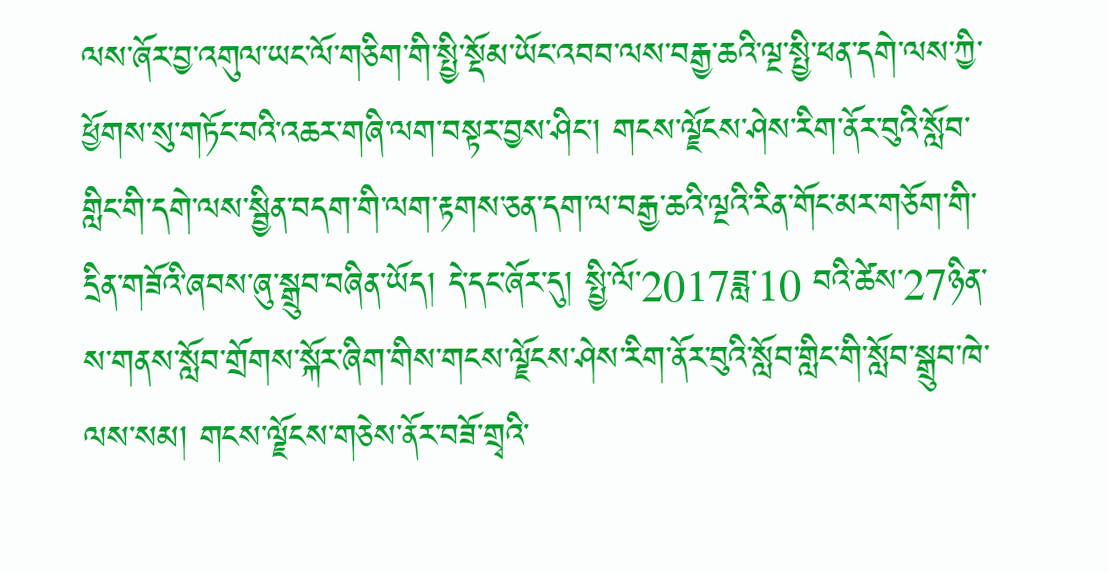ལས་ཞོར་བྱ་འགུལ་ཡང་ལོ་གཅིག་གི་སྤྱི་སྡོམ་ཡོང་འབབ་ལས་བརྒྱ་ཆའི་ལྔ་སྤྱི་ཕན་དགེ་ལས་ཀྱི་ཕྱོགས་སུ་གཏོང་བའི་འཆར་གཞི་ལག་བསྟར་བྱས་ཤིང་། གངས་ལྗོངས་ཤེས་རིག་ནོར་བུའི་སློབ་གླིང་གི་དགེ་ལས་སྦྱིན་བདག་གི་ལག་རྟགས་ཅན་དག་ལ་བརྒྱ་ཆའི་ལྔའི་རིན་གོང་མར་གཅོག་གི་དྲིན་གཟོའི་ཞབས་ཞུ་སྒྲུབ་བཞིན་ཡོད། དེ་དང་ཞོར་དུ། སྤྱི་ལོ་2017ཟླ་10 བའི་ཚེས་27ཉིན་ས་གནས་སློབ་གྲོགས་སྐོར་ཞིག་གིས་གངས་ལྗོངས་ཤེས་རིག་ནོར་བུའི་སློབ་གླིང་གི་སློབ་སྒྲུབ་ཁེ་ལས་སམ། གངས་ལྗོངས་གཅེས་ནོར་བཟོ་གྲྭའི་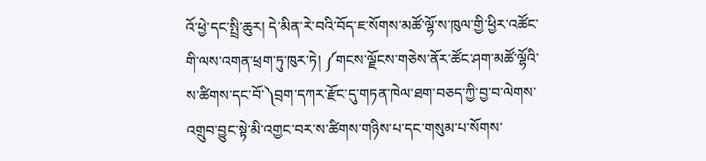འོ་ཕྱེ་དང་སྤྲི་ཆུར། དེ་མིན་རེ་བའི་བོད་ཇ་སོགས་མཚོ་ལྷོ་ས་ཁུལ་གྱི་ཕྱིར་འཚོང་གི་ལས་འགན་ཕྲག་ཏུ་ཁུར་ཏེ། ༼གངས་ལྗོངས་གཅེས་ནོར་ཚོང་ཤག་མཚོ་ལྷོའི་ས་ཚིགས་དང་བོ་༽བྲག་དཀར་རྫོང་དུ་གཏན་ཁེལ་ཐག་བཅད་ཀྱི་བྱ་བ་ལེགས་འགྲུབ་བྱུང་སྟེ་མི་འགྱང་བར་ས་ཚིགས་གཉིས་པ་དང་གསུམ་པ་སོགས་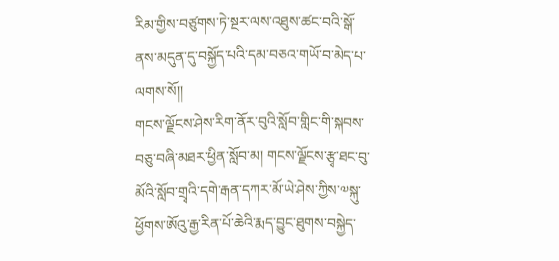རིམ་གྱིས་བཙུགས་ཏེ་སྔར་ལས་འཐུས་ཚང་བའི་སྒོ་ནས་མདུན་དུ་བསྐྱོད་པའི་དམ་བཅའ་གཡོ་བ་མེད་པ་ལགས་སོ།།
གངས་ལྗོངས་ཤེས་རིག་ནོར་བུའི་སློབ་གླིང་གི་སྐབས་བཅུ་བཞི་མཐར་ཕྱིན་སློབ་མ། གངས་ལྗོངས་རྩྭ་ཐང་བུ་མོའི་སློབ་གྲྭའི་དགེ་རྒན་དཀར་མོ་ཡེ་ཤེས་ཀྱིས་༧སྐུ་ཕྱོགས་ཨོའུ་རྒྱ་རིན་པོ་ཆེའི་རྨད་བྱུང་ཐུགས་བསྐྱེད་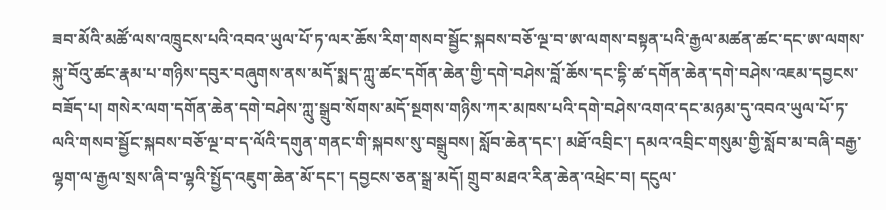ཟབ་མོའི་མཚོ་ལས་འཁྲུངས་པའི་འབའ་ཡུལ་པོ་ཏ་ལར་ཆོས་རིག་གསབ་སྦྱོང་སྐབས་བཅོ་ལྔ་བ་ཨ་ལགས་བསྟན་པའི་རྒྱལ་མཚན་ཚང་དང་ཨ་ལགས་སྐུ་བོའུ་ཚང་རྣམ་པ་གཉིས་དབུར་བཞུགས་ནས་མདོ་སྨད་ཀླུ་ཚང་དགོན་ཆེན་གྱི་དགེ་བཤེས་བློ་ཆོས་དང་དྷི་ཚ་དགོན་ཆེན་དགེ་བཤེས་འཇམ་དབྱངས་བཟོད་པ། གསེར་ལག་དགོན་ཆེན་དགེ་བཤེས་ཀླུ་སྒྲུབ་སོགས་མདོ་སྔགས་གཉིས་ཀར་མཁས་པའི་དགེ་བཤེས་འགའ་དང་མཉམ་དུ་འབའ་ཡུལ་པོ་ཏ་ལའི་གསབ་སྦྱོང་སྐབས་བཅོ་ལྔ་བ་ད་ལོའི་དགུན་གནང་གི་སྐབས་སུ་བསྒྲུབས། སློབ་ཆེན་དང་། མཐོ་འབྲིང་། དམའ་འབྲིང་གསུམ་གྱི་སློབ་མ་བཞི་བརྒྱ་ལྷག་ལ་རྒྱལ་སྲས་ཞི་བ་ལྷའི་སྤྱོད་འཇུག་ཆེན་མོ་དང་། དབྱངས་ཅན་སྒྲ་མདོ། གྲུབ་མཐའ་རིན་ཆེན་འཕྲེང་བ། དངུལ་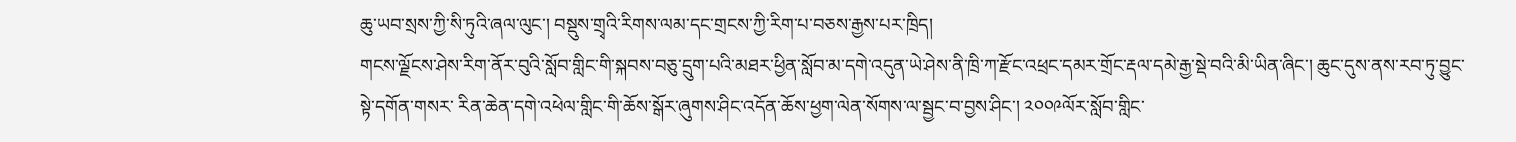ཆུ་ཡབ་སྲས་ཀྱི་སི་ཏུའི་ཞལ་ལུང་། བསྡུས་གྲྭའི་རིགས་ལམ་དང་གྲངས་ཀྱི་རིག་པ་བཅས་རྒྱས་པར་ཁྲིད།
གངས་ལྗོངས་ཤེས་རིག་ནོར་བུའི་སློབ་གླིང་གི་སྐབས་བཅུ་དྲུག་པའི་མཐར་ཕྱིན་སློབ་མ་དགེ་འདུན་ཡེ་ཤེས་ནི་ཁྲི་ཀ་རྫོང་འཕྲང་དམར་གྲོང་རྡལ་དམེ་རྒྱ་སྡེ་བའི་མི་ཡིན་ཞིང་། ཆུང་དུས་ནས་རབ་ཏུ་བྱུང་སྟེ་དགོན་གསར་ རིན་ཆེན་དགེ་འཕེལ་གླིང་གི་ཆོས་སྒོར་ཞུགས་ཤིང་འདོན་ཆོས་ཕྱག་ལེན་སོགས་ལ་སྦྱང་བ་བྱས་ཤིང་། ༢༠༠༩ལོར་སློབ་གླིང་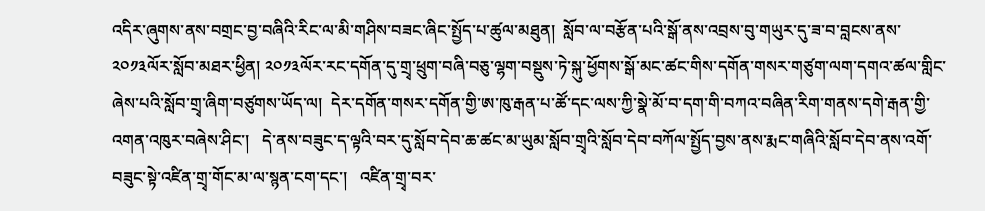འདིར་ཞུགས་ནས་བགྲང་བྱ་བཞིའི་རིང་ལ་མི་གཤིས་བཟང་ཞིང་སྤྱོད་པ་ཚུལ་མཐུན།  སློབ་ལ་བརྩོན་པའི་སྒོ་ནས་འབྲས་བུ་གཡུར་དུ་ཟ་བ་བླངས་ནས་༢༠༡༣ལོར་སློབ་མཐར་ཕྱིན། ༢༠༡༣ལོར་རང་དགོན་དུ་གྲྭ་ཕྲུག་བཞི་བཅུ་ལྷག་བསྡུས་ཏེ་སྐུ་ཕྱོགས་སྒོ་མང་ཚང་གིས་དགོན་གསར་གཙུག་ལག་དགའ་ཚལ་གླིང་ཞེས་པའི་སློབ་གྲྭ་ཞིག་བཙུགས་ཡོད་ལ།  དེར་དགོན་གསར་དགོན་གྱི་ཨ་ཁུ་རྒན་པ་ཚོ་དང་ལས་ཀྱི་སྣེ་མོ་བ་དག་གི་བཀའ་བཞིན་རིག་གནས་དགེ་རྒན་གྱི་འགན་འཁུར་བཞེས་ཤིང་།   དེ་ནས་བཟུང་ད་ལྟའི་བར་དུ་སློབ་དེབ་ཆ་ཚང་མ་ཡུམ་སློབ་གྲྭའི་སློབ་དེབ་བཀོལ་སྤྱོད་བྱས་ནས་རྨང་གཞིའི་སློབ་དེབ་ནས་འགོ་བཟུང་སྟེ་འཛིན་གྲྭ་གོང་མ་ལ་སྙན་ངག་དང་།   འཛིན་གྲྭ་བར་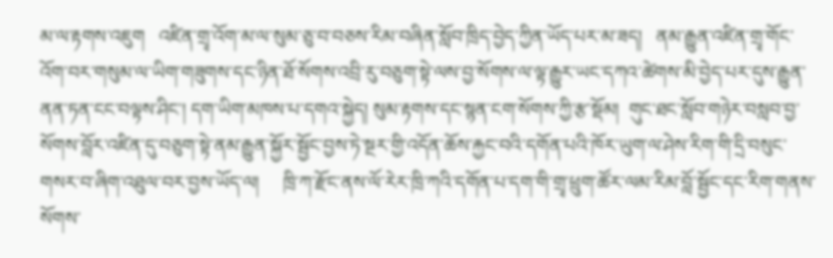མ་ལ་རྟགས་འཇུག   འཛིན་གྲྭ་འོག་མ་ལ་སུམ་ཅུ་བ་བཅས་རིམ་བཞིན་སློབ་ཁྲིད་བྱེད་ཀྱིན་ཡོད་པར་མ་ཟད།   ནམ་རྒྱུན་འཛིན་གྲྭ་གོང་འོག་བར་གསུམ་ལ་ཡིག་གཟུགས་དང་ཉིན་ཐོ་སོགས་འབྲི་རུ་བཅུག་སྟེ་ལས་བྱ་སོགས་ལ་ལྟ་རྒྱུར་ཡང་དཀའ་ཚེགས་མི་བྱེད་པར་དུས་རྒྱུན་ནན་ཏན་ངང་བལྟས་ཤིང་། དག་ཡིག་མཁས་པ་དགའ་སྐྱེད། སུམ་རྟགས་དང་སྙན་ངག་སོགས་ཀྱི་རྩ་སྡོམ།  གུང་ཐང་སློབ་གཉེར་བསླབ་བྱ་སོགས་བློར་འཛིན་དུ་བཅུག་སྟེ་ནམ་རྒྱུན་སྐྱོར་སྦྱོང་བྱས་ཏེ་སྔར་གྱི་འདོན་ཆོས་རྐྱང་བའི་དགོན་པའི་ཁོར་ཡུག་ལ་ཤེས་རིག་གི་དྲི་བསུང་གསར་བ་ཞིག་འཐུལ་བར་བྱས་ཡོད་ལ།     ཁྲི་ཀ་རྫོང་ནས་ལོ་རེར་ཁྲི་ཀའི་དགོན་པ་དག་གི་གྲྭ་ཕྲུག་ཚོར་ལམ་རིམ་བློ་སྦྱོང་དང་རིག་གནས་སོགས་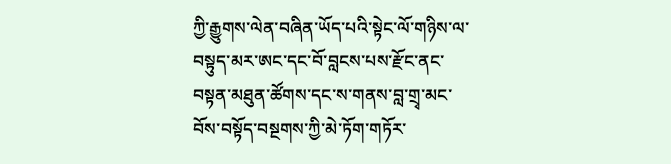ཀྱི་རྒྱུགས་ལེན་བཞིན་ཡོད་པའི་སྟེང་ལོ་གཉིས་ལ་བསྟུད་མར་ཨང་དང་བོ་བླངས་པས་རྫོང་ནང་བསྟན་མཐུན་ཚོགས་དང་ས་གནས་བླ་གྲྭ་མང་བོས་བསྟོད་བསྔགས་ཀྱི་མེ་ཏོག་གཏོར་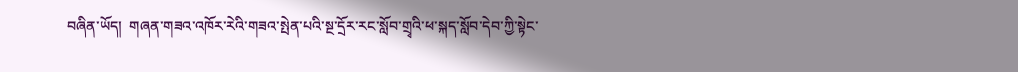བཞིན་ཡོད།  གཞན་གཟའ་འཁོར་རེའི་གཟའ་སྤེན་པའི་སྔ་དྲོར་རང་སློབ་གྲྭའི་ཕ་སྐད་སློབ་དེབ་ཀྱི་སྟེང་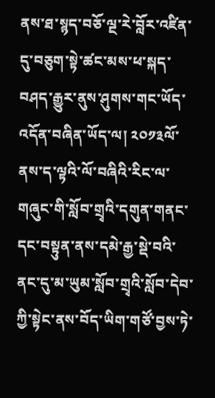ནས་ཐ་སྙད་བཅོ་ལྔ་རེ་བློར་འཛིན་དུ་བཅུག་སྟེ་ཚང་མས་ཕ་སྐད་བཤད་རྒྱུར་ནུས་ཤུགས་གང་ཡོད་འདོན་བཞིན་ཡོད་ལ། ༢༠༡༣ལོ་ནས་ད་ལྟའི་ལོ་བཞིའི་རིང་ལ་གཞུང་གི་སློབ་གྲྭའི་དགུན་གནང་དང་བསྟུན་ནས་དམེ་རྒྱ་སྡེ་བའི་ནང་དུ་མ་ཡུམ་སློབ་གྲྭའི་སློབ་དེབ་ཀྱི་སྟེང་ནས་བོད་ཡིག་གཙོ་བྱས་ཏེ་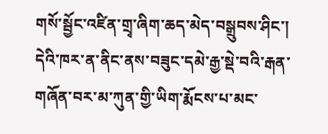གསོ་སྦྱོང་འཛིན་གྲྭ་ཞིག་ཆད་མེད་བསྒྲུབས་ཤིང་།   དེའི་ཁར་ན་ནིང་ནས་བཟུང་དམེ་རྒྱ་སྡེ་བའི་རྒན་གཞོན་བར་མ་ཀུན་གྱི་ཡིག་རྨོངས་པ་མང་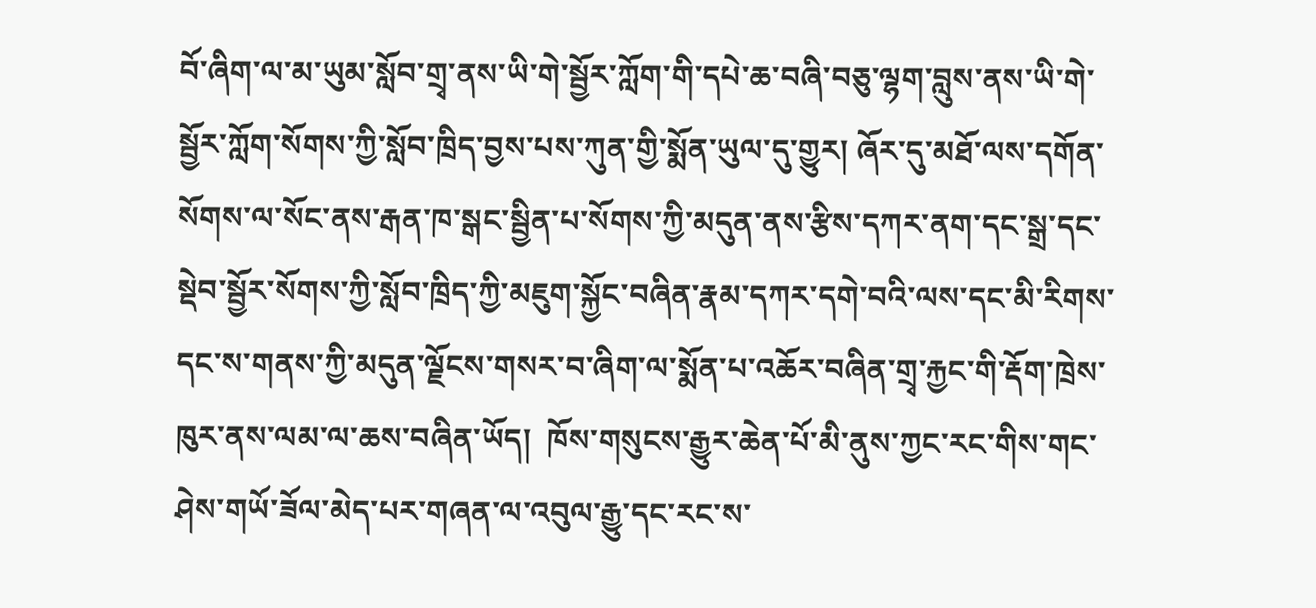བོ་ཞིག་ལ་མ་ཡུམ་སློབ་གྲྭ་ནས་ཡི་གེ་སྦྱོར་ཀློག་གི་དཔེ་ཆ་བཞི་བཅུ་ལྷག་བླུས་ནས་ཡི་གེ་སྦྱོར་ཀློག་སོགས་ཀྱི་སློབ་ཁྲིད་བྱས་པས་ཀུན་གྱི་སྨོན་ཡུལ་དུ་གྱུར། ཞོར་དུ་མཐོ་ལས་དགོན་སོགས་ལ་སོང་ནས་རྒན་ཁ་སྒང་སྦྱིན་པ་སོགས་ཀྱི་མདུན་ནས་རྩིས་དཀར་ནག་དང་སྒྲ་དང་སྡེབ་སྦྱོར་སོགས་ཀྱི་སློབ་ཁྲིད་ཀྱི་མཇུག་སྐྱོང་བཞིན་རྣམ་དཀར་དགེ་བའི་ལས་དང་མི་རིགས་དང་ས་གནས་ཀྱི་མདུན་ལྗོངས་གསར་བ་ཞིག་ལ་སྨོན་པ་འཆོར་བཞིན་གྲྭ་རྐྱང་གི་རྡོག་ཁྲེས་ཁུར་ནས་ལམ་ལ་ཆས་བཞིན་ཡོད།  ཁོས་གསུངས་རྒྱུར་ཆེན་པོ་མི་ནུས་ཀྱང་རང་གིས་གང་ཤེས་གཡོ་ཟོལ་མེད་པར་གཞན་ལ་འབུལ་རྒྱུ་དང་རང་ས་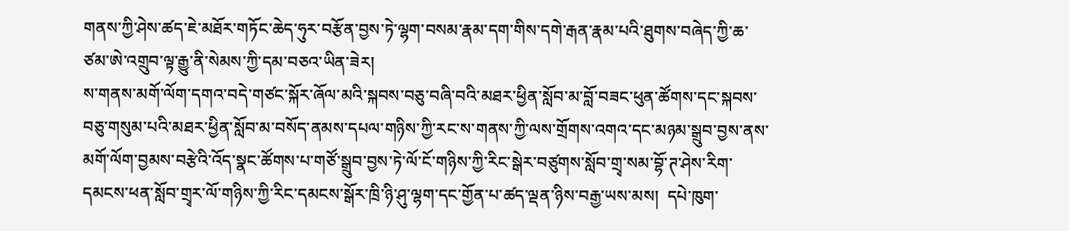གནས་ཀྱི་ཤེས་ཚད་ཇེ་མཐོར་གཏོང་ཆེད་ཧུར་བརྩོན་བྱས་ཏེ་ལྷག་བསམ་རྣམ་དག་གིས་དགེ་རྒན་རྣམ་པའི་ཐུགས་བཞེད་ཀྱི་ཆ་ཙམ་ཨེ་འགྲུབ་ལྟ་རྒྱུ་ནི་སེམས་ཀྱི་དམ་བཅའ་ཡིན་ཟེར།
ས་གནས་མགོ་ལོག་དགའ་བདེ་གཙང་སྐོར་ཞོལ་མའི་སྐབས་བཅུ་བཞི་བའི་མཐར་ཕྱིན་སློབ་མ་བློ་བཟང་ཕུན་ཚོགས་དང་སྐབས་བཅུ་གསུམ་པའི་མཐར་ཕྱིན་སློབ་མ་བསོད་ནམས་དཔལ་གཉིས་ཀྱི་རང་ས་གནས་ཀྱི་ལས་གྲོགས་འགའ་དང་མཉམ་སྒྲུབ་བྱས་ནས་མགོ་ལོག་བྱམས་བརྩེའི་འོད་སྣང་ཚོགས་པ་གཙོ་སྒྲུབ་བྱས་ཏེ་ལོ་ངོ་གཉིས་ཀྱི་རིང་སྒེར་བཙུགས་སློབ་གྲྭ་སམ་བྷོ་ཊ་ཤེས་རིག་དམངས་ཕན་སློབ་གྲྭར་ལོ་གཉིས་ཀྱི་རིང་དམངས་སྒོར་ཁྲི་ཉི་ཤུ་ལྷག་དང་གྱོན་པ་ཚད་ལྡན་ཉིས་བརྒྱ་ཡས་མས།  དཔེ་ཁུག་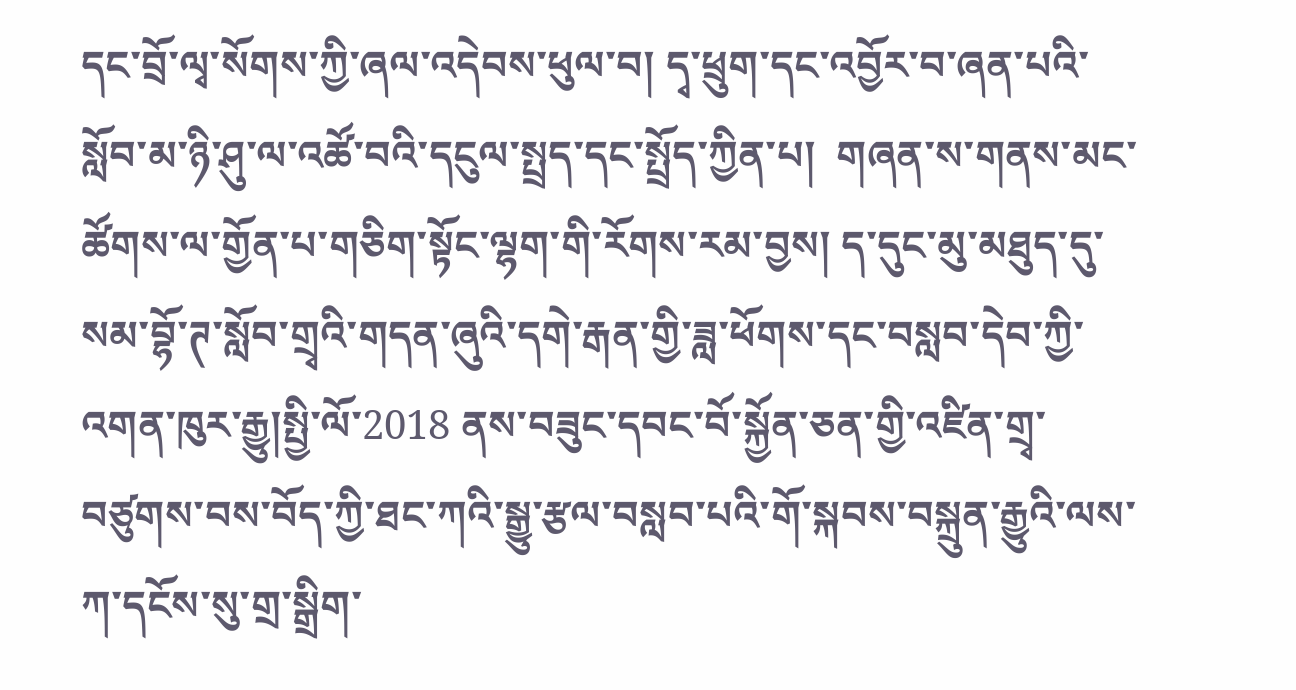དང་བྲོ་ལྭ་སོགས་ཀྱི་ཞལ་འདེབས་ཕུལ་བ། དྭ་ཕྲུག་དང་འབྱོར་བ་ཞན་པའི་སློབ་མ་ཉི་ཤུ་ལ་འཚོ་བའི་དངུལ་སྤྲད་དང་སྤྲོད་ཀྱིན་པ།  གཞན་ས་གནས་མང་ཚོགས་ལ་གྱོན་པ་གཅིག་སྟོང་ལྷག་གི་རོགས་རམ་བྱས། ད་དུང་མུ་མཐུད་དུ་སམ་བྷོ་ཊ་སློབ་གྲྭའི་གདན་ཞུའི་དགེ་རྒན་གྱི་ཟླ་ཕོགས་དང་བསླབ་དེབ་ཀྱི་འགན་ཁུར་རྒྱུ།སྤྱི་ལོ་2018 ནས་བཟུང་དབང་བོ་སྐྱོན་ཅན་གྱི་འཛིན་གྲྭ་བཙུགས་བས་བོད་ཀྱི་ཐང་ཀའི་སྒྱུ་རྩལ་བསླབ་པའི་གོ་སྐབས་བསྐྲུན་རྒྱུའི་ལས་ཀ་དངོས་སུ་གྲ་སྒྲིག་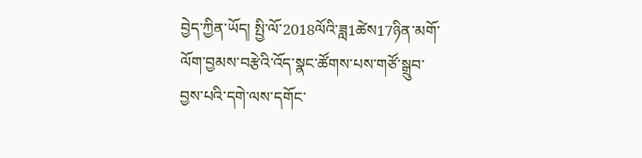བྱེད་ཀྱིན་ཡོད། སྤྱི་ལོ་2018ལོའི་ཟླ1ཚེས17ཉིན་མགོ་ལོག་བྱམས་བརྩེའི་འོད་སྣང་ཚོགས་པས་གཙོ་སྒྲུབ་བྱས་པའི་དགེ་ལས་དགོང་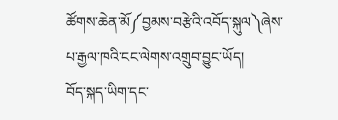ཚོགས་ཆེན་མོ༼བྱམས་བརྩེའི་འབོད་སྐུལ༽ཞེས་པ་རྒྱལ་ཁའི་ངང་ལེགས་འགྲུབ་བྱུང་ཡོད།
བོད་སྐད་ཡིག་དང་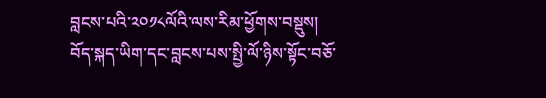བླངས་པའི་༢༠༡༨ལོའི་ལས་རིམ་ཕྱོགས་བསྡུས།
བོད་སྐད་ཡིག་དང་བླངས་པས་སྤྱི་ལོ་ཉིས་སྟོང་བཅོ་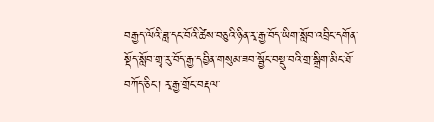བརྒྱད་ལོའི་ཟླ་དང་བོའི་ཚེས་བཅུའི་ཉིན་རྭ་རྒྱ་བོད་ཡིག་སློབ་འབྲིང་དགོན་སྡོད་སློབ་གྲྭ་རུ་བོད་རྒྱ་དབྱིན་གསུམ་ཟབ་སྦྱོང་བསྡུ་བའི་གྲ་སྒྲིག་མིང་ཐོ་བཀོད་ཅིང་། རྭ་རྒྱ་གྲོང་བརྡལ་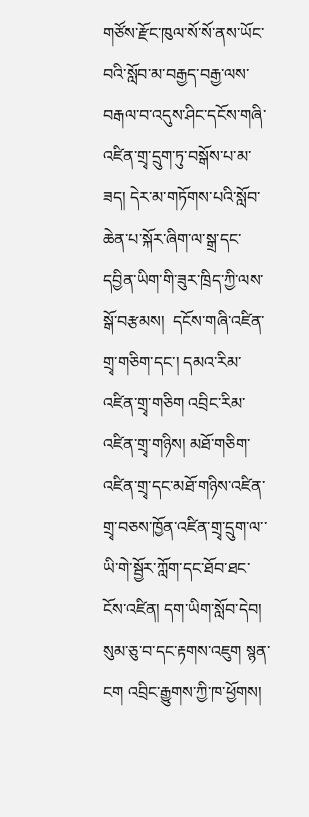གཙོས་རྫོང་ཁུལ་སོ་སོ་ནས་ཡོང་བའི་སློབ་མ་བརྒྱད་བརྒྱ་ལས་བརྒལ་བ་འདུས་ཤིང་དངོས་གཞི་འཛིན་གྲྭ་དྲུག་ཏུ་བསྒོས་པ་མ་ཟད། དེར་མ་གཏོགས་པའི་སློབ་ཆེན་པ་སྐོར་ཞིག་ལ་སྒྲ་དང་དབྱིན་ཡིག་གི་ཟུར་ཁྲིད་ཀྱི་ལས་སྒོ་བརྩམས།  དངོས་གཞི་འཛིན་གྲྭ་གཅིག་དང་། དམའ་རིམ་འཛིན་གྲྭ་གཅིག འབྲིང་རིམ་འཛིན་གྲྭ་གཉིས། མཐོ་གཅིག་འཛིན་གྲྭ་དང་མཐོ་གཉིས་འཛིན་གྲྭ་བཅས་ཁྱོན་འཛིན་གྲྭ་དྲུག་ལ་་ཡི་གེ་སྦྱོར་ཀློག་དང་ཐོབ་ཐང་ངོས་འཛིན། དག་ཡིག་སློབ་དེབ། སུམ་ཅུ་བ་དང་རྟགས་འཇུག སྙན་ངག འབྲིང་རྒྱུགས་ཀྱི་ཁ་ཕྱོགས།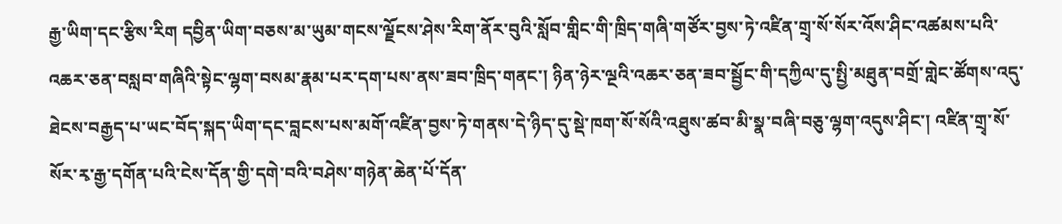རྒྱ་ཡིག་དང་རྩིས་རིག དབྱིན་ཡིག་བཅས་མ་ཡུམ་གངས་ལྗོངས་ཤེས་རིག་ནོར་བུའི་སློབ་གླིང་གི་ཁྲིད་གཞི་གཙོར་བྱས་ཏེ་འཛིན་གྲྭ་སོ་སོར་འོས་ཤིང་འཚམས་པའི་འཆར་ཅན་བསླབ་གཞིའི་སྟེང་ལྷག་བསམ་རྣམ་པར་དག་པས་ནས་ཟབ་ཁྲིད་གནང་། ཉིན་ཉེར་ལྔའི་འཆར་ཅན་ཟབ་སྦྱོང་གི་དཀྱིལ་དུ་སྤྱི་མཐུན་བགྲོ་གླེང་ཚོགས་འདུ་ཐེངས་བརྒྱད་པ་ཡང་བོད་སྐད་ཡིག་དང་བླངས་པས་མགོ་འཛིན་བྱས་ཏེ་གནས་དེ་ཉིད་དུ་སྡེ་ཁག་སོ་སོའི་འཐུས་ཚབ་མི་སྣ་བཞི་བཅུ་ལྷག་འདུས་ཤིང་། འཛིན་གྲྭ་སོ་སོར་རྭ་རྒྱ་དགོན་པའི་ངེས་དོན་གྱི་དགེ་བའི་བཤེས་གཉེན་ཆེན་པོ་དོན་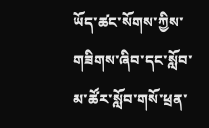ཡོད་ཚང་སོགས་ཀྱིས་གཟིགས་ཞིབ་དང་སློབ་མ་ཚོར་སློབ་གསོ་ཕྲན་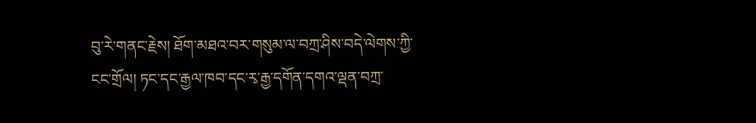བུ་རེ་གནང་རྗེས། ཐོག་མཐའ་བར་གསུམ་ལ་བཀྲ་ཤིས་བདེ་ལེགས་ཀྱི་ངང་གྲོལ། ཏང་དང་རྒྱལ་ཁབ་དང་རྭ་རྒྱ་དགོན་དགའ་ལྡན་བཀྲ་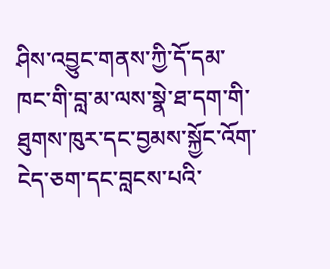ཤིས་འབྱུང་གནས་ཀྱི་དོ་དམ་ཁང་གི་བླ་མ་ལས་སྣེ་ཐ་དག་གི་ཐུགས་ཁུར་དང་བྱམས་སྐྱོང་འོག་ངེད་ཅག་དང་བླངས་པའི་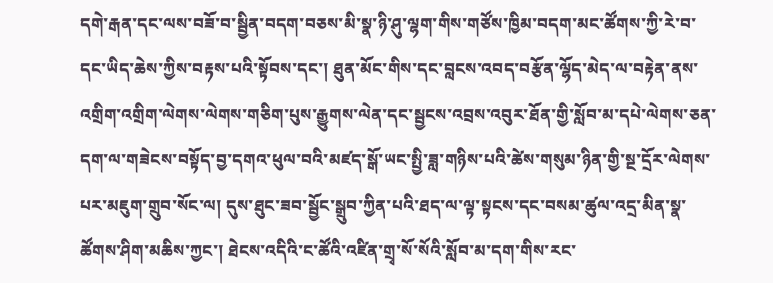དགེ་རྒན་དང་ལས་བཟོ་བ་སྦྱིན་བདག་བཅས་མི་སྣ་ཉི་ཤུ་ལྷག་གིས་གཙོས་ཁྱིམ་བདག་མང་ཚོགས་ཀྱི་རེ་བ་དང་ཡིད་ཆེས་ཀྱིས་བརྟས་པའི་སྟོབས་དང་། ཐུན་མོང་གིས་དང་བླངས་འབད་བརྩོན་ལྷོད་མེད་ལ་བརྟེན་ནས་འགྲིག་འགྲིག་ལེགས་ལེགས་གཅིག་པུས་རྒྱུགས་ལེན་དང་སྦྱངས་འབྲས་འབུར་ཐོན་གྱི་སློབ་མ་དཔེ་ལེགས་ཅན་དག་ལ་གཟེངས་བསྟོད་བྱ་དགའ་ཕུལ་བའི་མཛད་སྒོ་ཡང་སྤྱི་ཟླ་གཉིས་པའི་ཚེས་གསུམ་ཉིན་གྱི་སྔ་དྲོར་ལེགས་པར་མཇུག་གྲུབ་སོང་ལ། དུས་ཐུང་ཟབ་སྦྱོང་སྒྲུབ་ཀྱིན་པའི་ཐད་ལ་ལྟ་སྟངས་དང་བསམ་ཚུལ་འདྲ་མིན་སྣ་ཚོགས་ཤིག་མཆིས་ཀྱང་། ཐེངས་འདིའི་ང་ཚོའི་འཛིན་གྲྭ་སོ་སོའི་སློབ་མ་དག་གིས་རང་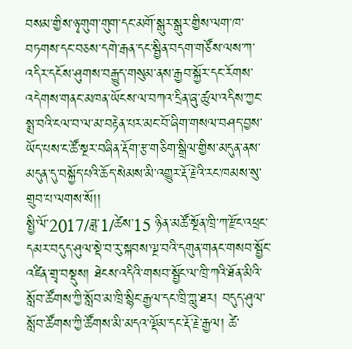བསམ་གྱིས་ཉྭ་གུག་གུག་དང་མགོ་སྒུར་སྒུར་གྱིས་ལག་ཁ་བཏགས་དང་བཅས་དགེ་རྒན་དང་སྦྱིན་བདག་གཙོས་ལས་ཀ་འདིར་དངོས་ཤུགས་བརྒྱུད་གསུམ་ནས་རྒྱབ་སྐྱོར་དང་རོགས་འདེགས་གནང་མཁན་ཡོངས་ལ་བཀའ་དྲིན་ཞུ་ཚུལ་འདིས་ཀྱང་སྨྲ་བའི་ངལ་བ་ལ་མ་བརྟེན་པར་མང་བོ་ཞིག་གསལ་བཤད་བྱས་ཡོད་པས་ང་ཚོ་སྔར་བཞིན་རྡོག་རྩ་གཅིག་སྒྲིལ་གྱིས་མདུན་ནས་མདུན་དུ་བསྐྱོད་པའི་ཆོད་སེམས་མི་འགྱུར་རྡོ་རྗེའི་རང་ཁམས་སུ་གྲུབ་པ་ལགས་སོ།།
སྤྱི་ལོ་2017/ཟླ་1/ཚེས་15 ཉིན་མཚོ་སྔོན་ཁྲི་ཀ་རྫོང་འཕྲང་དམར་བདུད་ཤུལ་སྡེ་བ་རུ་སྐབས་ལྔ་བའི་དགུན་གནང་གསབ་སྦྱོང་འཛིན་གྲྭ་བསྡུས། ཐེངས་འདིའི་གསབ་སྦྱོང་ལ་ཁྲི་ཀའི་ཐོན་མིའི་སློབ་ཚོགས་ཀྱི་སློབ་མ་ཁྲི་སྙིང་རྒྱལ་དང་ཁྲི་ཀླུ་ཐར། བདུད་ཤུལ་སློབ་ཚོགས་ཀྱི་ཚོགས་མི་མདའ་ལྡོམ་དང་རྡོ་རྗེ་རྒྱལ། ཚེ་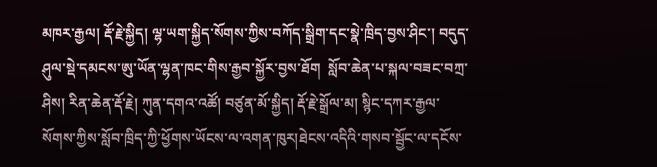མཁར་རྒྱལ། རྡོ་རྗེ་སྐྱིད། ལྷ་ཡག་སྐྱིད་སོགས་ཀྱིས་བཀོད་སྒྲིག་དང་སྣེ་ཁྲིད་བྱས་ཤིང་། བདུད་ཤུལ་སྡེ་དམངས་ཨུ་ཡོན་ལྷན་ཁང་གིས་རྒྱབ་སྐྱོར་བྱས་ཐོག  སློབ་ཆེན་པ་སྐལ་བཟང་བཀྲ་ཤིས། རིན་ཆེན་རྡོ་རྗེ། ཀུན་དགའ་འཚོ། བཙུན་མོ་སྐྱིད། རྡོ་རྗེ་སྒྲོལ་མ། སྙིང་དཀར་རྒྱལ་སོགས་ཀྱིས་སློབ་ཁྲིད་ཀྱི་ཕྱོགས་ཡོངས་ལ་འགན་ཁུར།ཐེངས་འདིའི་གསབ་སྦྱོང་ལ་དངོས་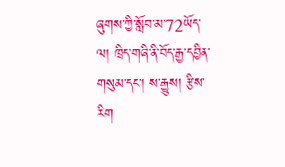ཞུགས་ཀྱི་སློབ་མ་72ཡོད་ལ། ཁྲིད་གཞི་ནི་བོད་རྒྱ་དབྱིན་གསུམ་དང་། ས་རྒྱུས། རྩིས་རིག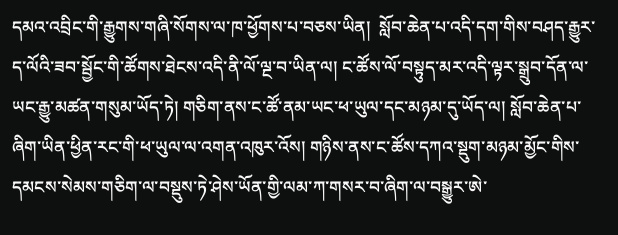དམའ་འབྲིང་གི་རྒྱུགས་གཞི་སོགས་ལ་ཁ་ཕྱོགས་པ་བཅས་ཡིན།  སློབ་ཆེན་པ་འདི་དག་གིས་བཤད་རྒྱུར་ད་ལོའི་ཟབ་སྦྱོང་གི་ཚོགས་ཐེངས་འདི་ནི་ལོ་ལྔ་བ་ཡིན་ལ། ང་ཚོས་ལོ་བསྟུད་མར་འདི་ལྟར་སྒྲུབ་དོན་ལ་ཡང་རྒྱུ་མཚན་གསུམ་ཡོད་ཏེ། གཅིག་ནས་ང་ཚོ་ནམ་ཡང་ཕ་ཡུལ་དང་མཉམ་དུ་ཡོད་ལ། སློབ་ཆེན་པ་ཞིག་ཡིན་ཕྱིན་རང་གི་ཕ་ཡུལ་ལ་འགན་འཁུར་འོས། གཉིས་ནས་ང་ཚོས་དཀའ་སྡུག་མཉམ་མྱོང་གིས་དམངས་སེམས་གཅིག་ལ་བསྡུས་ཏེ་ཤེས་ཡོན་གྱི་ལམ་ཀ་གསར་བ་ཞིག་ལ་བསྒྱུར་ཨེ་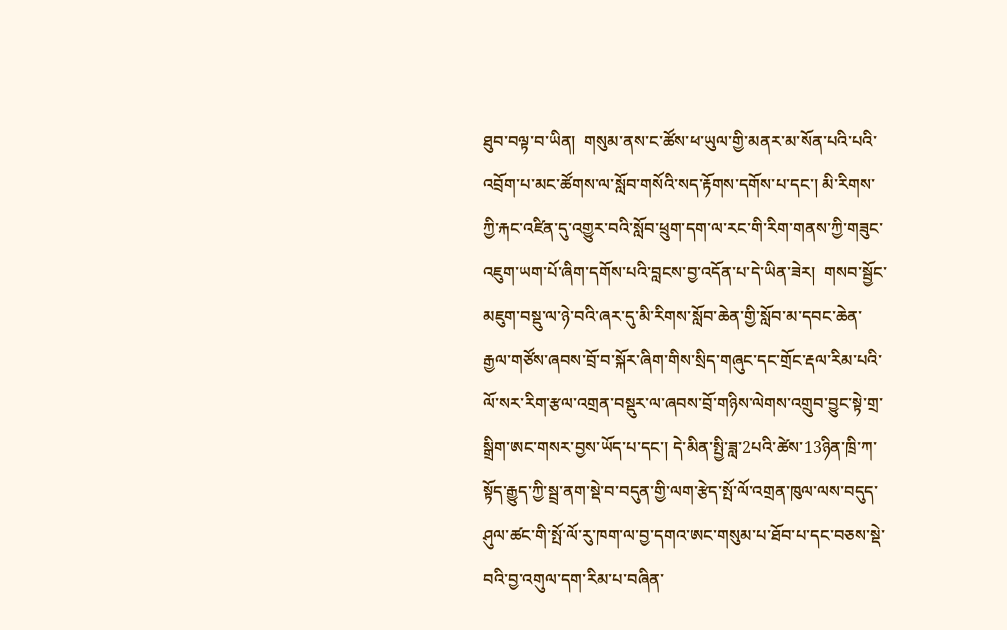ཐུབ་བལྟ་བ་ཡིན།  གསུམ་ནས་ང་ཚོས་ཕ་ཡུལ་གྱི་མནར་མ་སོན་པའི་པའི་འབྲོག་པ་མང་ཚོགས་ལ་སློབ་གསོའི་སད་རྟོགས་དགོས་པ་དང་། མི་རིགས་ཀྱི་རྐང་འཛིན་དུ་འགྱུར་བའི་སློབ་ཕྲུག་དག་ལ་རང་གི་རིག་གནས་ཀྱི་གཟུང་འཇུག་ཡག་པོ་ཞིག་དགོས་པའི་བླངས་བྱ་འདོན་པ་དེ་ཡིན་ཟེར།  གསབ་སྦྱོང་མཇུག་བསྡུ་ལ་ཉེ་བའི་ཞར་དུ་མི་རིགས་སློབ་ཆེན་གྱི་སློབ་མ་དབང་ཆེན་རྒྱལ་གཙོས་ཞབས་བྲོ་བ་སྐོར་ཞིག་གིས་སྲིད་གཞུང་དང་གྲོང་རྡལ་རིམ་པའི་ལོ་སར་རིག་རྩལ་འགྲན་བསྡུར་ལ་ཞབས་བྲོ་གཉིས་ལེགས་འགྲུབ་བྱུང་སྟེ་གྲ་སྒྲིག་ཨང་གསར་བྱས་ཡོད་པ་དང་། དེ་མིན་སྤྱི་ཟླ་2པའི་ཚེས་13ཉིན་ཁྲི་ཀ་སྟོད་རྒྱུད་ཀྱི་སྦྲ་ནག་སྡེ་བ་བདུན་གྱི་ལག་རྩེད་སྤོ་ལོ་འགྲན་ཁུལ་ལས་བདུད་ཤུལ་ཚང་གི་སྤོ་ལོ་རུ་ཁག་ལ་བྱ་དགའ་ཨང་གསུམ་པ་ཐོབ་པ་དང་བཅས་སྡེ་བའི་བྱ་འགུལ་དག་རིམ་པ་བཞིན་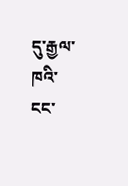དུ་རྒྱལ་ཁའི་ངང་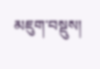མཇུག་བསྡུས།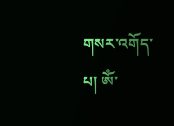གསར་འགོད་པ། ཨོཾ་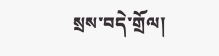སྲས་བདེ་གྲོལ།